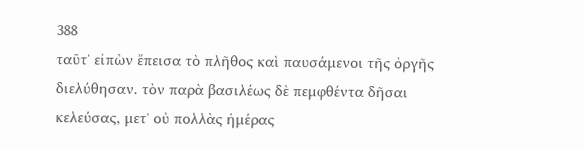388
ταῦτʼ εἰπὼν ἔπεισα τὸ πλῆθος καὶ παυσάμενοι τῆς ὀργῆς διελύθησαν. τὸν παρὰ βασιλέως δὲ πεμφθέντα δῆσαι κελεύσας, μετʼ οὐ πολλὰς ἡμέρας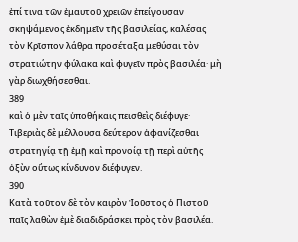ἐπί τινα τῶν ἐμαυτοῦ χρειῶν ἐπείγουσαν σκηψάμενος ἐκδημεῖν τῆς βασιλείας, καλέσας τὸν Κρῖσπον λάθρα προσέταξα μεθύσαι τὸν στρατιώτην φύλακα καὶ φυγεῖν πρὸς βασιλέα· μὴ γὰρ διωχθήσεσθαι.
389
καὶ ὁ μὲν ταῖς ὑποθήκαις πεισθεὶς διέφυγε· Τιβεριὰς δὲ μέλλουσα δεύτερον ἀφανίζεσθαι στρατηγίᾳ τῇ ἐμῇ καὶ προνοίᾳ τῇ περὶ αὐτῆς ὀξὺν οὕτως κίνδυνον διέφυγεν.
390
Κατὰ τοῦτον δὲ τὸν καιρὸν Ἰοῦστος ὁ Πιστοῦ παῖς λαθὼν ἐμὲ διαδιδράσκει πρὸς τὸν βασιλέα.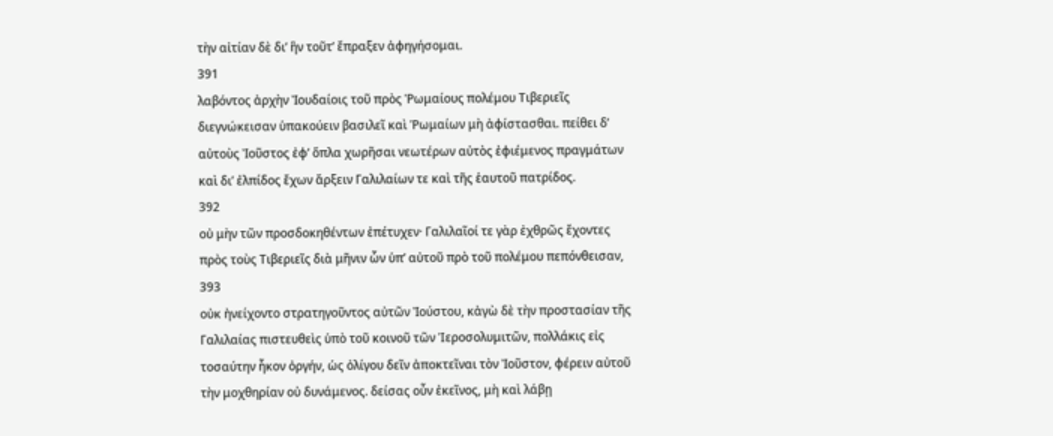τὴν αἰτίαν δὲ διʼ ἣν τοῦτʼ ἔπραξεν ἀφηγήσομαι.
391
λαβόντος ἀρχὴν Ἰουδαίοις τοῦ πρὸς Ῥωμαίους πολέμου Τιβεριεῖς διεγνώκεισαν ὑπακούειν βασιλεῖ καὶ Ῥωμαίων μὴ ἀφίστασθαι. πείθει δʼ αὐτοὺς Ἰοῦστος ἐφʼ ὅπλα χωρῆσαι νεωτέρων αὐτὸς ἐφιέμενος πραγμάτων καὶ διʼ ἐλπίδος ἔχων ἄρξειν Γαλιλαίων τε καὶ τῆς ἑαυτοῦ πατρίδος.
392
οὐ μὴν τῶν προσδοκηθέντων ἐπέτυχεν· Γαλιλαῖοί τε γὰρ ἐχθρῶς ἔχοντες πρὸς τοὺς Τιβεριεῖς διὰ μῆνιν ὧν ὑπʼ αὐτοῦ πρὸ τοῦ πολέμου πεπόνθεισαν,
393
οὐκ ἠνείχοντο στρατηγοῦντος αὐτῶν Ἰούστου, κἀγὼ δὲ τὴν προστασίαν τῆς Γαλιλαίας πιστευθεὶς ὑπὸ τοῦ κοινοῦ τῶν Ἱεροσολυμιτῶν, πολλάκις εἰς τοσαύτην ἧκον ὀργήν, ὡς ὀλίγου δεῖν ἀποκτεῖναι τὸν Ἰοῦστον, φέρειν αὐτοῦ τὴν μοχθηρίαν οὐ δυνάμενος. δείσας οὖν ἐκεῖνος, μὴ καὶ λάβῃ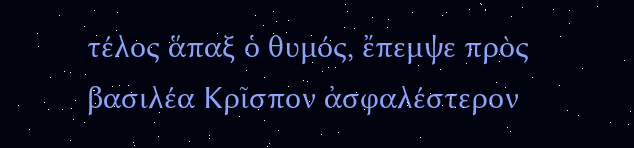τέλος ἅπαξ ὁ θυμός, ἔπεμψε πρὸς βασιλέα Κρῖσπον ἀσφαλέστερον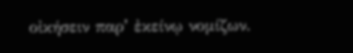οἰκήσειν παρʼ ἐκείνῳ νομίζων.